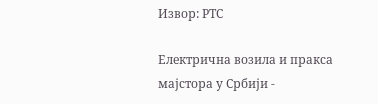Извор: РТС

Електрична возила и пракса мајстора у Србији -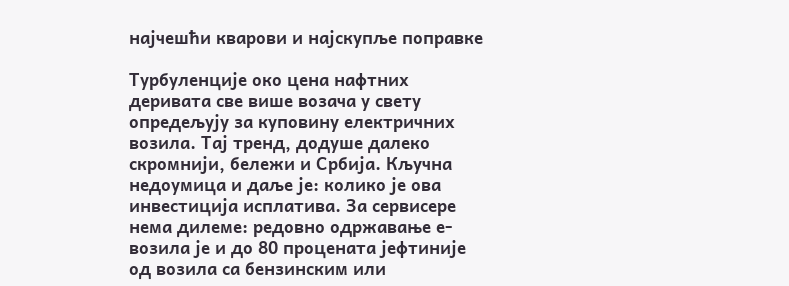најчешћи кварови и најскупље поправке

Турбуленције око цена нафтних деривата све више возача у свету опредељују за куповину електричних возила. Тај тренд, додуше далеко скромнији, бележи и Србија. Кључна недоумица и даље је: колико је ова инвестиција исплатива. За сервисере нема дилеме: редовно одржавање е-возила је и до 80 процената јефтиније од возила са бензинским или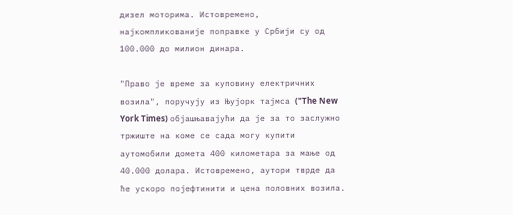дизел моторима. Истовремено, најкомпликованије поправке у Србији су од 100.000 до милион динара.

"Право је време за куповину електричних возила", поручују из Њујорк тајмса ("The New York Times) објашњавајући да је за то заслужно тржиште на коме се сада могу купити аутомобили домета 400 километара за мање од 40.000 долара. Истовремено, аутори тврде да ће ускоро појефтинити и цена половних возила.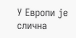У Европи је слична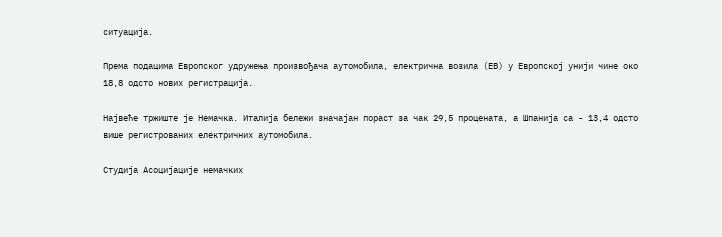ситуација.

Према подацима Европског удружења произвођача аутомобила, електрична возила (ЕВ) у Европској унији чине око 18,8 одсто нових регистрација.

Највеће тржиште је Немачка. Италија бележи значајан пораст за чак 29,5 процената, а Шпанија са - 13,4 одсто више регистрованих електричних аутомобила.

Студија Асоцијације немачких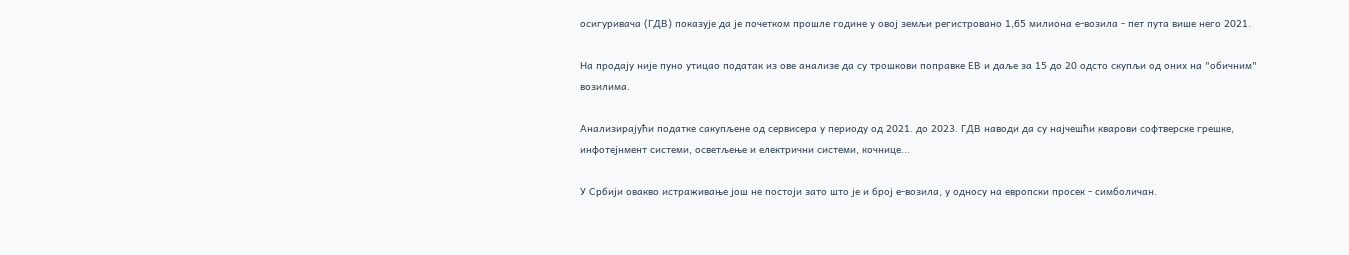осигуривача (ГДВ) показује да је почетком прошле године у овој земљи регистровано 1,65 милиона е-возила - пет пута више него 2021.

На продају није пуно утицао податак из ове анализе да су трошкови поправке ЕВ и даље за 15 до 20 одсто скупљи од оних на "обичним" возилима.

Анализирајући податке сакупљене од сервисера у периоду од 2021. до 2023. ГДВ наводи да су најчешћи кварови софтверске грешке, инфотејнмент системи, осветљење и електрични системи, кочнице...

У Србији овакво истраживање још не постоји зато што је и број е-возила, у односу на европски просек - симболичан.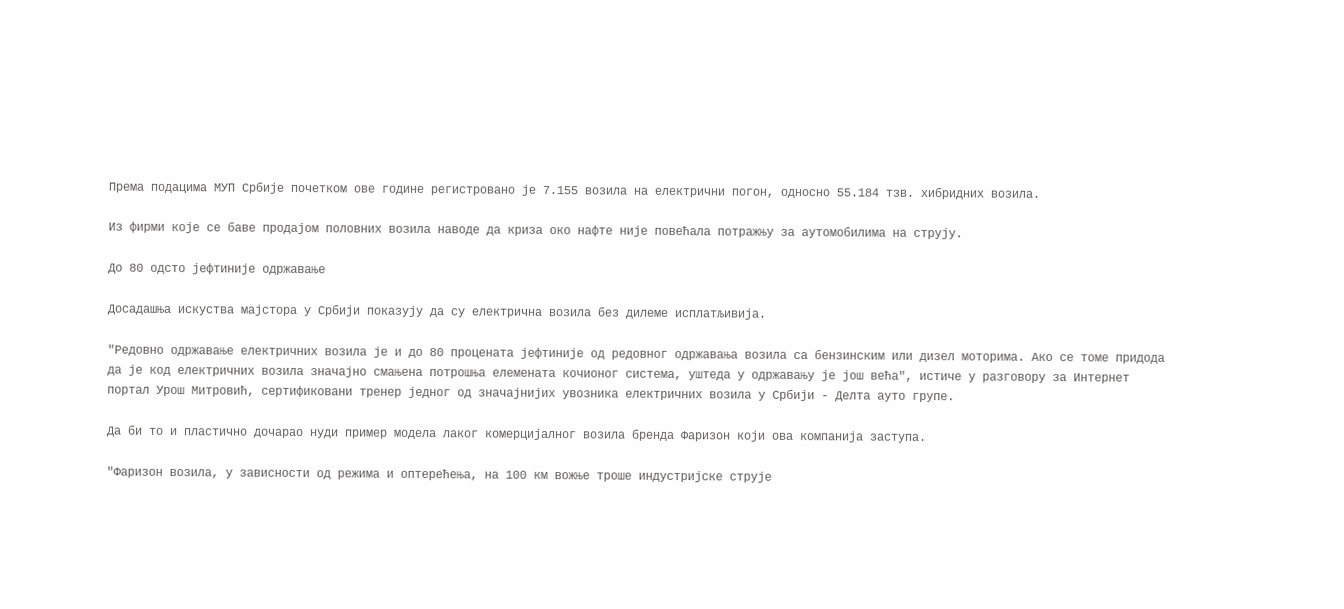Према подацима МУП Србије почетком ове године регистровано је 7.155 возила на електрични погон, односно 55.184 тзв. хибридних возила.

Из фирми које се баве продајом половних возила наводе да криза око нафте није повећала потражњу за аутомобилима на струју.

До 80 одсто јефтиније одржавање

Досадашња искуства мајстора у Србији показују да су електрична возила без дилеме исплатљивија.

"Редовно одржавање електричних возила је и до 80 процената јефтиније од редовног одржавања возила са бензинским или дизел моторима. Ако се томе придода да је код електричних возила значајно смањена потрошња елемената кочионог система, уштеда у одржавању је још већа", истиче у разговору за Интернет портал Урош Митровић, сертификовани тренер једног од значајнијих увозника електричних возила у Србији - Делта ауто групе.

Да би то и пластично дочарао нуди пример модела лаког комерцијалног возила бренда Фаризон који ова компанија заступа.

"Фаризон возила, у зависности од режима и оптерећења, на 100 км вожње троше индустријске струје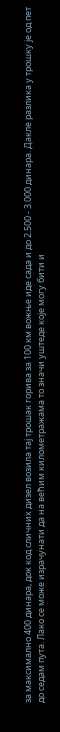за максимално 400 динара, док код сличних дизел возила тај трошак горива за 100 км вожње иде сада и до 2.500 - 3.000 динара. Дакле разлика у трошку је од пет до седам пута. Лако се може израчунати да на већим километражама то значи уштеде које могу бити и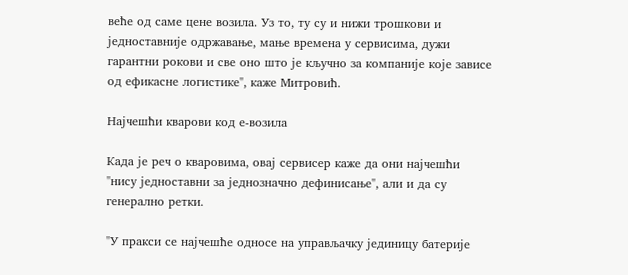веће од саме цене возила. Уз то, ту су и нижи трошкови и једноставније одржавање, мање времена у сервисима, дужи гарантни рокови и све оно што је кључно за компаније које зависе од ефикасне логистике", каже Митровић.

Најчешћи кварови код е-возила

Када је реч о кваровима, овај сервисер каже да они најчешћи "нису једноставни за једнозначно дефинисање", али и да су генерално ретки.

"У пракси се најчешће односе на управљачку јединицу батерије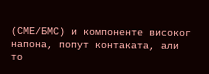(СМЕ/БМС) и компоненте високог напона, попут контаката, али то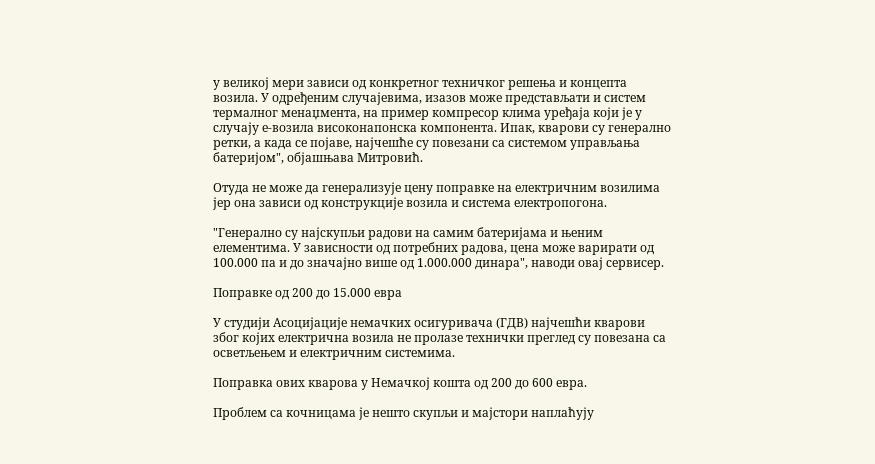у великој мери зависи од конкретног техничког решења и концепта возила. У одређеним случајевима, изазов може представљати и систем термалног менаџмента, на пример компресор клима уређаја који је у случају е-возила високонапонска компонента. Ипак, кварови су генерално ретки, а када се појаве, најчешће су повезани са системом управљања батеријом", објашњава Митровић.

Отуда не може да генерализује цену поправке на електричним возилима јер она зависи од конструкције возила и система електропогона.

"Генерално су најскупљи радови на самим батеријама и њеним елементима. У зависности од потребних радова, цена може варирати од 100.000 па и до значајно више од 1.000.000 динара", наводи овај сервисер.

Поправке од 200 до 15.000 евра

У студији Асоцијације немачких осигуривача (ГДВ) најчешћи кварови због којих електрична возила не пролазе технички преглед су повезана са осветљењем и електричним системима.

Поправка ових кварова у Немачкој кошта од 200 до 600 евра.

Проблем са кочницама је нешто скупљи и мајстори наплаћују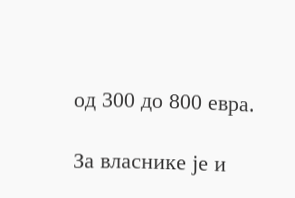од 300 до 800 евра.

За власнике је и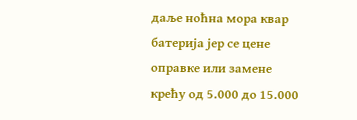даље ноћна мора квар батерија јер се цене оправке или замене крећу од 5.000 до 15.000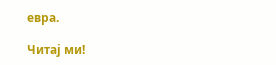евра.

Читај ми!